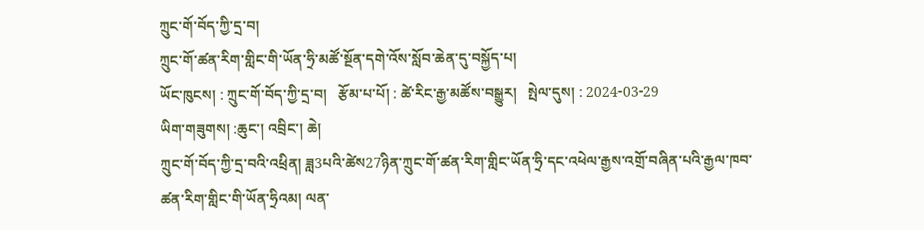ཀྲུང་གོ་བོད་ཀྱི་དྲ་བ།
ཀྲུང་གོ་ཚན་རིག་གླིང་གི་ཡོན་ཧྲི་མཚོ་སྔོན་དགེ་འོས་སློབ་ཆེན་དུ་བསྐྱོད་པ།
ཡོང་ཁུངས། : ཀྲུང་གོ་བོད་ཀྱི་དྲ་བ།   རྩོམ་པ་པོ། : ཚེ་རིང་རྒྱ་མཚོས་བསྒྱུར།   སྤེལ་དུས། : 2024-03-29
ཡིག་གཟུགས། :ཆུང་། འབྲིང་། ཆེ།
ཀྲུང་གོ་བོད་ཀྱི་དྲ་བའི་འཕྲིན། ཟླ3པའི་ཚེས27ཉིན་ཀྲུང་གོ་ཚན་རིག་གླིང་ཡོན་ཧྲི་དང་འཕེལ་རྒྱས་འགྲོ་བཞིན་པའི་རྒྱལ་ཁབ་ཚན་རིག་གླིང་གི་ཡོན་ཧྲིའམ། ལན་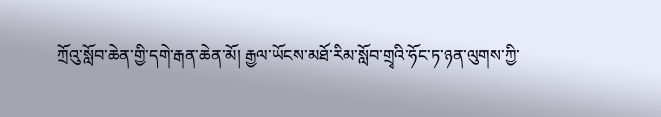ཀྲོའུ་སློབ་ཆེན་གྱི་དགེ་རྒན་ཆེན་མོ། རྒྱལ་ཡོངས་མཐོ་རིམ་སློབ་གྲྭའི་ཧོང་ཏ་ཉན་ལུགས་ཀྱི་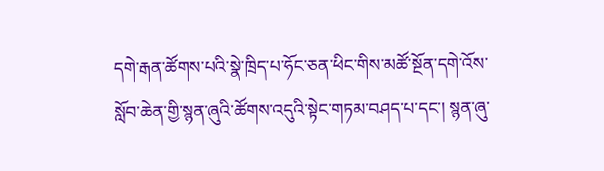དགེ་རྒན་ཚོགས་པའི་སྣེ་ཁྲིད་པ་ཧོང་ཅན་ཕིང་གིས་མཚོ་སྔོན་དགེ་འོས་སློབ་ཆེན་གྱི་སྙན་ཞུའི་ཚོགས་འདུའི་སྟེང་གཏམ་བཤད་པ་དང་། སྙན་ཞུ་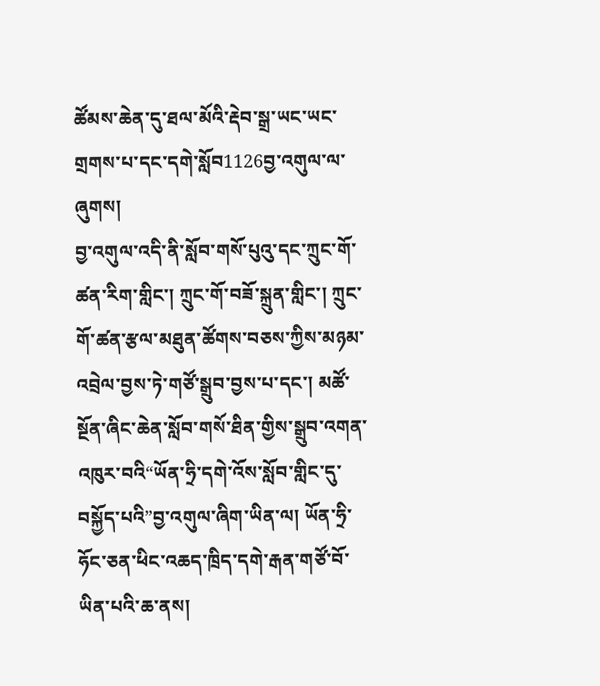ཚོམས་ཆེན་དུ་ཐལ་མོའི་རྡེབ་སྒྲ་ཡང་ཡང་གྲགས་པ་དང་དགེ་སློབ1126བྱ་འགུལ་ལ་ཞུགས།
བྱ་འགུལ་འདི་ནི་སློབ་གསོ་པུའུ་དང་ཀྲུང་གོ་ཚན་རིག་གླིང་། ཀྲུང་གོ་བཟོ་སྐྲུན་གླིང་། ཀྲུང་གོ་ཚན་རྩལ་མཐུན་ཚོགས་བཅས་ཀྱིས་མཉམ་འབྲེལ་བྱས་ཏེ་གཙོ་སྒྲུབ་བྱས་པ་དང་། མཚོ་སྔོན་ཞིང་ཆེན་སློབ་གསོ་ཐིན་གྱིས་སྒྲུབ་འགན་འཁུར་བའི“ཡོན་ཧྲི་དགེ་འོས་སློབ་གླིང་དུ་བསྐྱོད་པའི”བྱ་འགུལ་ཞིག་ཡིན་ལ། ཡོན་ཧྲི་ཧོང་ཅན་ཕིང་འཆད་ཁྲིད་དགེ་རྒན་གཙོ་བོ་ཡིན་པའི་ཆ་ནས།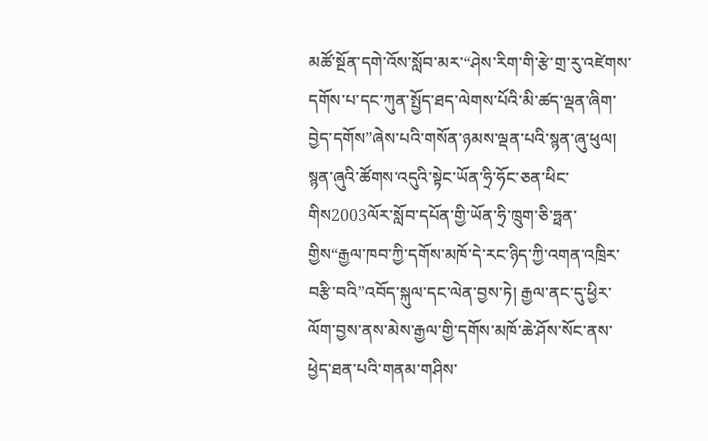མཚོ་སྔོན་དགེ་འོས་སློབ་མར་“ཤེས་རིག་གི་རྩེ་གྲ་རུ་འཛེགས་དགོས་པ་དང་ཀུན་སྤྱོད་ཐད་ལེགས་པོའི་མི་ཚད་ལྡན་ཞིག་བྱེད་དགོས”ཞེས་པའི་གསོན་ཉམས་ལྡན་པའི་སྙན་ཞུ་ཕུལ།
སྙན་ཞུའི་ཚོགས་འདུའི་སྟེང་ཡོན་ཧྲི་ཧོང་ཅན་ཕིང་གིས2003ལོར་སློབ་དཔོན་གྱི་ཡོན་ཧྲི་ཁྲུག་ཅི་ཧྥན་གྱིས“རྒྱལ་ཁབ་ཀྱི་དགོས་མཁོ་དེ་རང་ཉིད་ཀྱི་འགན་འཁྲིར་བརྩི་བའི”འབོད་སྐུལ་དང་ལེན་བྱས་ཏེ། རྒྱལ་ནང་དུ་ཕྱིར་ལོག་བྱས་ནས་མེས་རྒྱལ་གྱི་དགོས་མཁོ་ཆེ་ཤོས་སོང་ནས་ཕྱེད་ཐན་པའི་གནམ་གཤིས་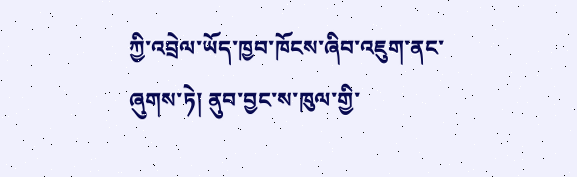ཀྱི་འབྲེལ་ཡོད་ཁྱབ་ཁོངས་ཞིབ་འཇུག་ནང་ཞུགས་ཏེ། ནུབ་བྱང་ས་ཁུལ་གྱི་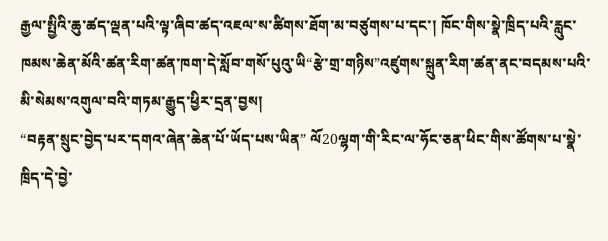རྒྱལ་སྤྱིའི་ཆུ་ཚད་ལྡན་པའི་ལྟ་ཞིབ་ཚད་འཇལ་ས་ཚིགས་ཐོག་མ་བཙུགས་པ་དང་། ཁོང་གིས་སྣེ་ཁྲིད་པའི་རླུང་ཁམས་ཆེན་མོའི་ཚན་རིག་ཚན་ཁག་དེ་སློབ་གསོ་པུའུ་ཡི“རྩེ་གྲ་གཉིས”འཛུགས་སྐྲུན་རིག་ཚན་ནང་བདམས་པའི་མི་སེམས་འགུལ་བའི་གཏམ་རྒྱུད་ཕྱིར་དྲན་བྱས།
“བརྟན་སྲུང་བྱེད་པར་དགའ་ཞེན་ཆེན་པོ་ཡོད་པས་ཡིན” ལོ20ལྷག་གི་རིང་ལ་ཧོང་ཅན་ཕིང་གིས་ཚོགས་པ་སྣེ་ཁྲིད་དེ་བྱེ་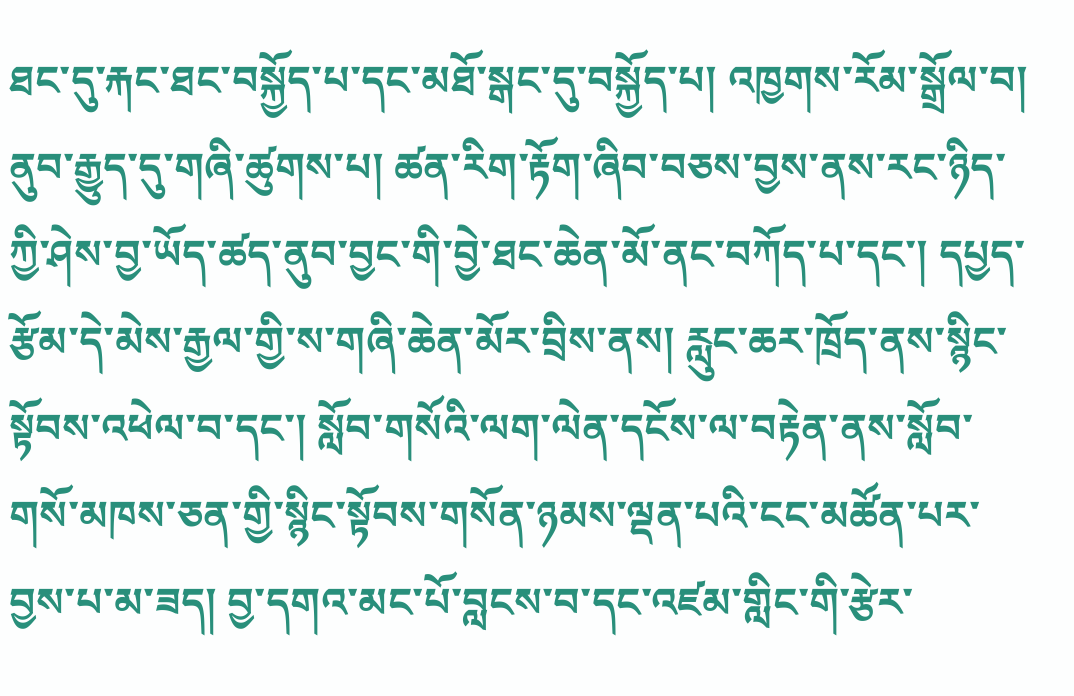ཐང་དུ་རྐང་ཐང་བསྐྱོད་པ་དང་མཐོ་སྒང་དུ་བསྐྱོད་པ། འཁྱགས་རོམ་སྒྲོལ་བ། ནུབ་རྒྱུད་དུ་གཞི་ཚུགས་པ། ཚན་རིག་རྟོག་ཞིབ་བཅས་བྱས་ནས་རང་ཉིད་ཀྱི་ཤེས་བྱ་ཡོད་ཚད་ནུབ་བྱང་གི་བྱེ་ཐང་ཆེན་མོ་ནང་བཀོད་པ་དང་། དཔྱད་རྩོམ་དེ་མེས་རྒྱལ་གྱི་ས་གཞི་ཆེན་མོར་བྲིས་ནས། རླུང་ཆར་ཁྲོད་ནས་སྙིང་སྟོབས་འཕེལ་བ་དང་། སློབ་གསོའི་ལག་ལེན་དངོས་ལ་བརྟེན་ནས་སློབ་གསོ་མཁས་ཅན་གྱི་སྙིང་སྟོབས་གསོན་ཉམས་ལྡན་པའི་ངང་མཚོན་པར་བྱས་པ་མ་ཟད། བྱ་དགའ་མང་པོ་བླངས་བ་དང་འཛམ་གླིང་གི་རྩེར་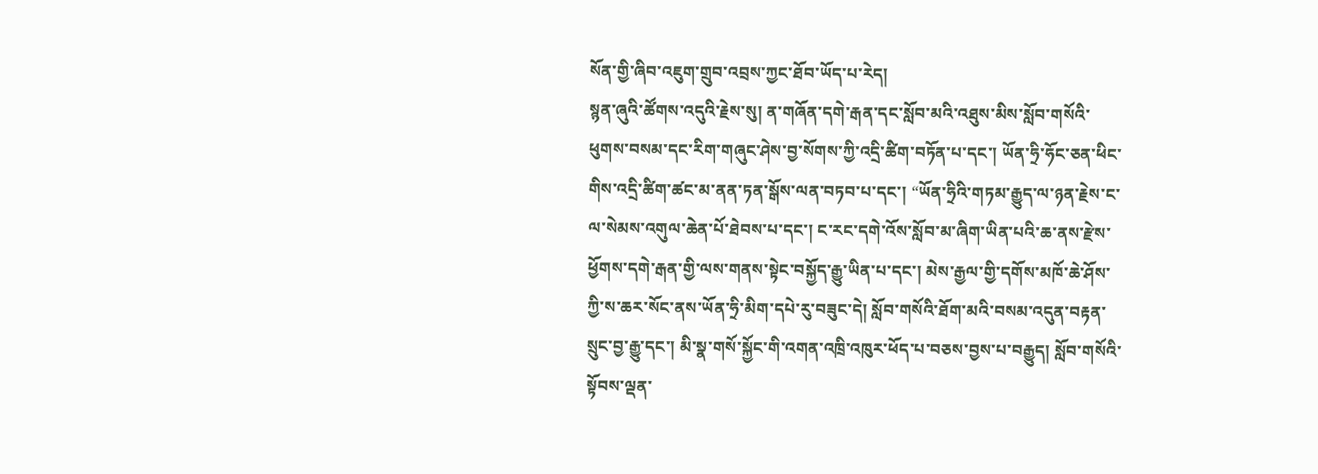སོན་གྱི་ཞིབ་འཇུག་གྲུབ་འབྲས་ཀྱང་ཐོབ་ཡོད་པ་རེད།
སྙན་ཞུའི་ཚོགས་འདུའི་རྗེས་སུ། ན་གཞོན་དགེ་རྒན་དང་སློབ་མའི་འཐུས་མིས་སློབ་གསོའི་ཕུགས་བསམ་དང་རིག་གཞུང་ཤེས་བྱ་སོགས་ཀྱི་འདྲི་ཚིག་བཏོན་པ་དང་། ཡོན་ཧྲི་ཧོང་ཅན་ཕིང་གིས་འདྲི་ཚིག་ཚང་མ་ནན་ཏན་སྒོས་ལན་བཏབ་པ་དང་། “ཡོན་ཧྲིའི་གཏམ་རྒྱུད་ལ་ཉན་རྗེས་ང་ལ་སེམས་འགུལ་ཆེན་པོ་ཐེབས་པ་དང་། ང་རང་དགེ་འོས་སློབ་མ་ཞིག་ཡིན་པའི་ཆ་ནས་རྫེས་ཕྱོགས་དགེ་རྒན་གྱི་ལས་གནས་སྟེང་བསྐྱོད་རྒྱུ་ཡིན་པ་དང་། མེས་རྒྱལ་གྱི་དགོས་མཁོ་ཆེ་ཤོས་ཀྱི་ས་ཆར་སོང་ནས་ཡོན་ཧྲི་མིག་དཔེ་རུ་བཟུང་དེ། སློབ་གསོའི་ཐོག་མའི་བསམ་འདུན་བརྟན་སྲུང་བྱ་རྒྱུ་དང་། མི་སྣ་གསོ་སྐྱོང་གི་འགན་འཁྲི་འཁུར་ཕོད་པ་བཅས་བྱས་པ་བརྒྱུད། སློབ་གསོའི་སྟོབས་ལྡན་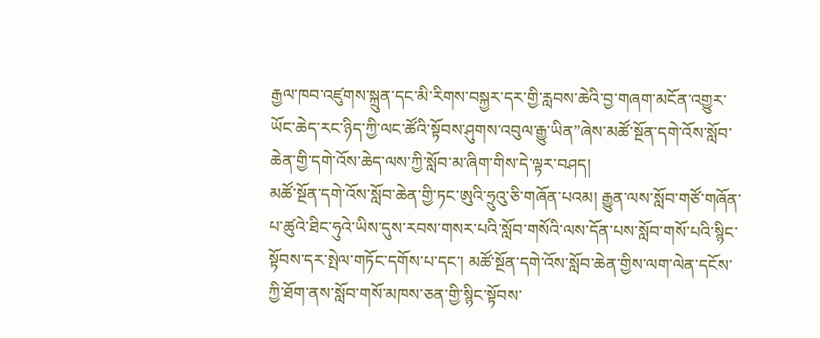རྒྱལ་ཁབ་འཛུགས་སྐྲུན་དང་མི་རིགས་བསྐྱར་དར་གྱི་རླབས་ཆེའི་བྱ་གཞག་མངོན་འགྱུར་ཡོང་ཆེད་རང་ཉིད་ཀྱི་ལང་ཚོའི་སྟོབས་ཤུགས་འབུལ་རྒྱུ་ཡིན”ཞེས་མཚོ་སྔོན་དགེ་འོས་སློབ་ཆེན་གྱི་དགེ་འོས་ཆེད་ལས་ཀྱི་སློབ་མ་ཞིག་གིས་དེ་ལྟར་བཤད།
མཚོ་སྔོན་དགེ་འོས་སློབ་ཆེན་གྱི་ཏང་ཨུའི་ཧྲུའུ་ཅི་གཞོན་པའམ། རྒྱུན་ལས་སློབ་གཙོ་གཞོན་པ་ཚུའེ་ཐིང་ཧུའེ་ཡིས་དུས་རབས་གསར་པའི་སློབ་གསོའི་ལས་དོན་པས་སློབ་གསོ་པའི་སྙིང་སྟོབས་དར་སྤེལ་གཏོང་དགོས་པ་དང་། མཚོ་སྔོན་དགེ་འོས་སློབ་ཆེན་གྱིས་ལག་ལེན་དངོས་ཀྱི་ཐོག་ནས་སློབ་གསོ་མཁས་ཅན་གྱི་སྙིང་སྟོབས་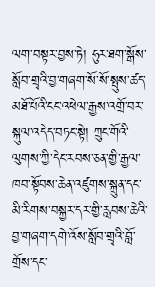ལག་བསྟར་བྱས་ཏེ། ཧུར་ཐག་སྒོས་སློབ་གྲྭའི་བྱ་གཞག་སོ་སོ་སྤུས་ཚད་མཐོ་པོའི་ངང་འཕེལ་རྒྱས་འགྲོ་བར་སྐུལ་འདེད་བཏང་སྟེ། ཀྲུང་གོའི་ལུགས་ཀྱི་དེང་རབས་ཅན་གྱི་རྒྱལ་ཁབ་སྟོབས་ཆེན་འཛུགས་སྐྲུན་དང་མི་རིགས་བསྐྱར་དར་གྱི་རླབས་ཆེའི་བྱ་གཞག་དགེ་འོས་སློབ་གྲྭའི་བློ་གྲོས་དང་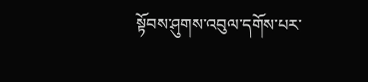སྟོབས་ཤུགས་འབུལ་དགོས་པར་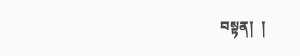བསྟན།  །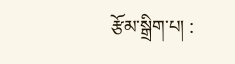རྩོམ་སྒྲིག་པ། :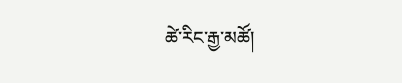ཚེ་རིང་རྒྱ་མཚོ།